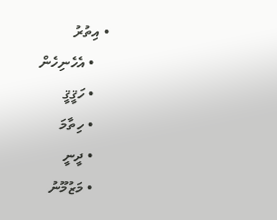• އިތުރު
    • އެހެނިހެން
    • ހަޤީޤީ
    • ހިތާމަ
    • ދީނީ
    • މަޒުމޫނު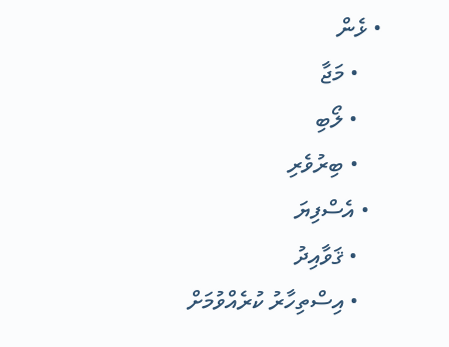• ޅެން
    • މަޖާ
    • ލޯބި
    • ބިރުވެރި
  • އެސްފިޔަ
    • ޤަވާއިދު
    • އިސްތިހާރު ކުރެއްވުމަށް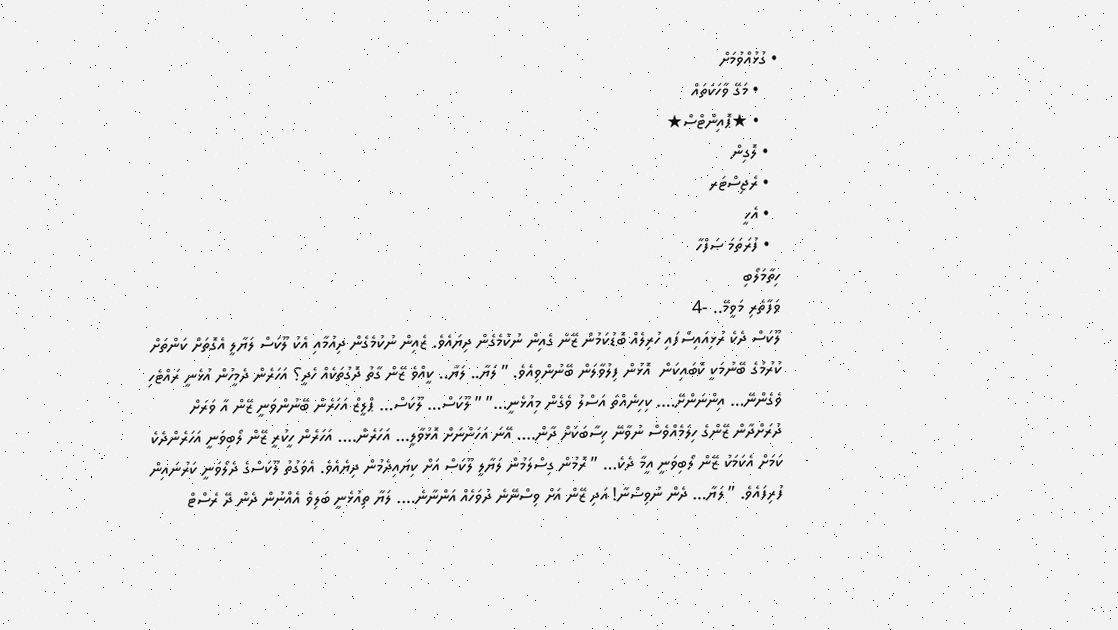• ގުޅުއްވުމަށް
    • މަގޭ ވާހަކަތައް
    • ★ޕޮއިންޓްސް★
  • ލޮގިން
  • ރެޖިސްޓަރ
  • އެހީ
  • ފުރަތަމަ ޞަފްހާ
ހިތާމަލޯބި
ވަފާތެރި މަވީމޭ.. -4
ލޫކަސް ދެކެ ރުޅިއައިސްފައި ހުރިލެއް ބޮޑުކަމުން ޒޭން ގެއިން ނުކުމެގެން ދިޔައެވެ. ޒެއިން ނުކުމެގެން ދިއުމާއި އެކު ލޫކަސް ލަޔާލީ އެގޮތަށް ކަންތަށް ކުރުމުގެ ބޭނުމަކީ ކޮބައިކަން  އޮޅުން ފިލުވާލަން ބޭނުންވިއެވެ. ” ލަޔާ.. ލަޔާ.. ކީއްވެ ޒޭން ގާތު ދޮގުތަކެއް ހެދީ؟ އަހަރެން ދެމީހުން އުޅެނީ ރައްޓެހި ވެގެންނޭ… އިންނަންށޭ…. ކިހިނެއްތަ އަސްލު ވެގެން މިއުޅެނީ…” ” ލޫކަސް… ލޫކަސް… ޕްލީޒް އަހަރެން ބޭނުންވަނީ ޒޭން އާ ވަރަށް ދުރަށްދާން ޒޭންގެ ހިލަމެއްވެސް ނުވާނޭ ހިސާބަކަށް ދާން…. އޭނަ އަހަންނަށް އޮޅުވާލީ… އަހަރެން…. އަހަރެން ހީކުރީ ޒޭން ލޯބިވަނީ އަހަރެންދެކެ ކަމަށް އެކަމަކު ޒޭން ލޯބިވަނީ އީމާ ދެކެ… ” ރޮމުން ގިސްލަމުން ލަޔާލީ ލޫކަސް އަށް ކިޔައިދެމުން ދިޔެއެވެ. އެވަގުތު ލޫކަސްގެ ދެލޯވަނީ ކަރުނައިން ފުރިފައެވެ. ” ލަޔާ… ދެން ނުވިސްނާ! އަދި ޒޭން އަށް ވިސްނޭނެ ދުވަހެއް އަންނާނެ…. ލަޔާ ތިއުޅެނީ ބަލިވެ އެއްނުން ދެން ދޭ ރެސްޓް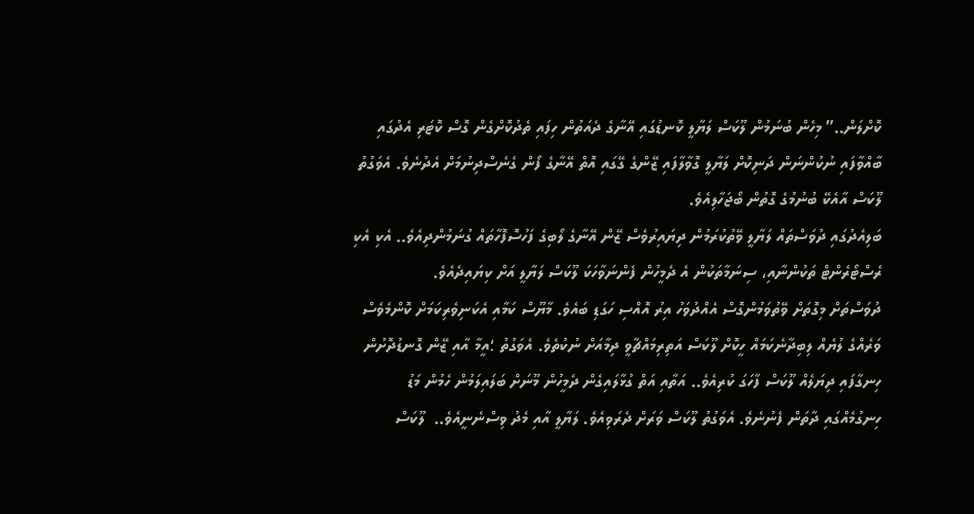ކޮށްލަން..” މިހެން ބުނަމުން ލޫކަސް ލަޔާލީ ކޮނޑުގައި އޭނާގެ ދެއަތުން ހިފައި ތެދުކޮށްގެން ގޮސް ކޮޓަރި އެދުގައި ބާއްވާފައި ނުކުންނަން ދަނިކޮށް ލަޔާލީ ގޮވާލާފައި ޒޭންގެ ގޭގައި އޮތް އޭނާގެ ފޯން ގެނެސްދިނުމަށް އެދުނެވެ. އެވަގުތު ލޫކަސް އާއެކޭ ބުނުމުގެ ގޮތުން ބޯޖަހާލިއެވެ.
ބަލިއެދުގައި ދުވަސްތައް ލަޔާލީ ވޭތުކުރަމުން ދިޔައިރުވެސް ޒޭން އޭނާގެ ލޯބިގެ ފަހުސޮފޮހާތައް ގުނަމުންދިއެވެ.. އެކި އެކި ރެސްޓޯރެންޓް ތަކުންނާއި، ސިނަމާތަކުން އެ ދެމީހުން ފެންނަވާހަކަ ލޫކަސް ލަޔާލީ އަށް ކިޔައިދެއެވެ.
ދުވަސްތަށް މިގޮތަށް ވޭތުވަމުންގޮސް އެއްދުވަހު އިރު އޮއްސި ހަގަޑި ބައެވެ. މާޔޫސް ކަމާއި އެކަނިވެރިކަމަށް ކޮންމެވެސް ވަރެއްގެ ލުޔެއް ލިބިދާނެކަމައް ހީކޮށް ލޫކަސް އަތިރިމައްޗާވީ ދިމާއަށް ނުކުތެވެ. އެވަގުތު ؛އީމާ އާއި ޒޭން ގޮނޑުދޮށުން ހިނގާފައި ދިޔަލެއް ލޫކަސް ފާހަގަ ކުރިއެވެ.. އަތާއި އަތް ގުޅާލައިގެން ދެމީހުން މޫނަށް ބަލައިލަމުން ހެމުން މަޑު ހިނގުމެއްގައި ދާތަން ފެނުނެވެ. އެވަގުތު ލޫކަސް ވަރަށް ދެރަވިއެވެ. ލަޔާލީ އާއި މެދު ވިސްނެނީއެވެ..  ލޫކަސް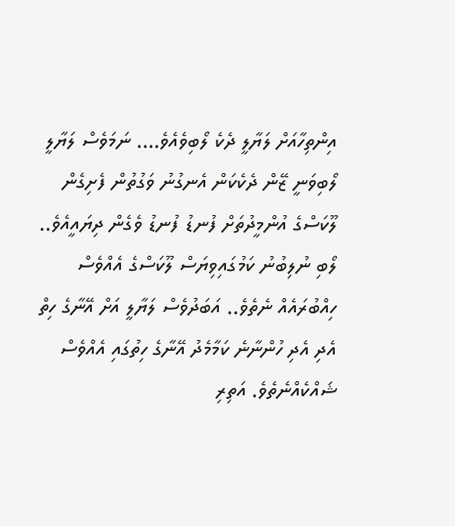އިންތިހާއަށް ލަޔާލީ ދެކެ ލޯބިވެއެވެ…. ނަމަވެސް ލަޔާލީ ލޯބިވަނީ ޒޭން ދެކެކަން އެނގުނު ވަގުތުން ފެށިގެން ލޫކަސްގެ އުންމީދުތަށް ފުނޑު ފުނޑު ވެގެން ދިޔައީއެވެ.. ލޯބި ނުލިބުނު ކަމުގައިވިޔަސް ލޫކަސްގެ އެއްވެސް ހިއްބުރައެއް ނެތެވެ.. އަބަދުވެސް ލަޔާލީ އަށް އޭނާގެ ހިތް އެދި އެދި ހުންނާނެ ކަމާމެދު އޭނާގެ ހިތުގައި އެއްވެސް ޝައްކެއްނެތެވެ. އަތިރި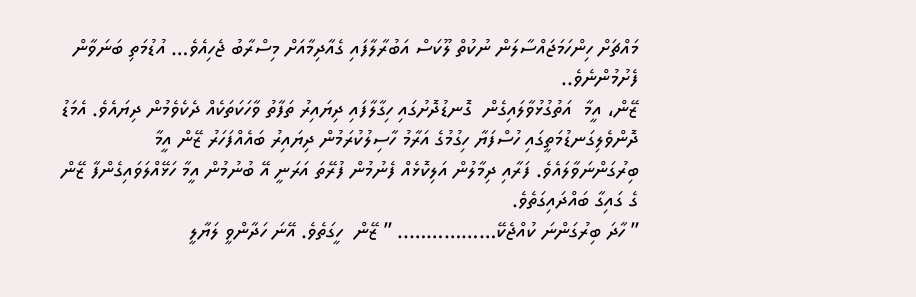މައްޗަށް ހިންހަމަޖައްސާލަން ނުކުތް ލޫކަސް އަބުރާލާފައި ގެއާދިމާއަށް މިސްރާބު ޖެހިއެވެ… އުޑުމަތި ބަނަވާން ފެށުމުންނެވެ..
ޒޭން، އީމާ  އަތުގުޅުވާލައިގެން  ގޮނޑުދޮށުގައި ހިގާލާފައި ދިޔައިރު ތަފާތު ވާހަކަތަކެއް ދެކެވެމުން ދިޔައެވެ. އެމަޑު ދޮންވެލިގަނޑުމަތީގައި ހުސްފަޔާ ހިގުމުގެ އަރާމު ހާސިލުކުރަމުން ދިޔައިރު ބައެއްފަހަރު ޒޭން އީމާ ބިރުގަންނަވާލައެވެ. ފަރާއި ދިމާލުން އަލިކޮޅެއް ފެނުމުން ފުރޭތަ އަރަނީ އޭ ބުނުމުން އީމާ ހަޅޭއްލަވައިގެންފާ ޒޭން ގެ ގައިގާ ބައްދައިގަތެވެ.
” ހާދަ ބިރުގަންނަ ކުއްޖެކޭ…………….. ” ޒޭން  ހީގަތެވެ. އޭނަ ހަދާންވީ ލަޔާލީ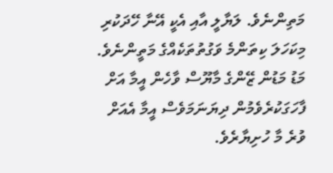މަތިންނެވެ. ލަޔާލީ އާއި އެކީ އޭނާ ހޭދަކުރި މިކަހަލަ ކިތަންމެ ވަގުތުތަކެއްގެ މަތީންނެވެ. މަޑު މަޑުން ޒޭންގެ މާޔޫސް ވާހެން އީމާ އަށް ފާހަގަކުރެވެމުން ދިޔަނަމަވެސް އީމާ އެއަށް ވުރެ މާ ހުށިޔާރެވެ.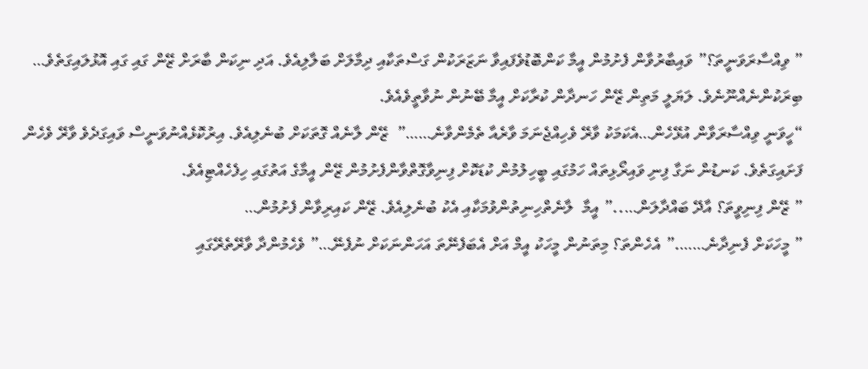” ވިއްސާރަވަނީތަ؟” ވައިބާރުވާން ފެށުމުން އީމާ ކަންބޮޑުވެފައިވާ ނަޒަރަކުން ގަސްތަކާއި ދިމާލަށް ބަލާލިއެވެ. އަދި ނިކަން ބާރަށް ޒޭން ގައި ގައި އޮޅުލައިގަތެވެ… ބިރަކުންނެއްނޫނެވެ. ލަޔަލީ މަތިން ޒޭން ހަނދާން ކުރާކަށް އީމާ ބޭނުން ނުވާތީވެއެވެ.
“ހީވަނީ ވިއްސާރަވާން އުޅޭހެން…އެކަމަކު ވާރޭ ވެހިއްޖެނަމަ ވާރެއާ ތެމެންވާނެ……”  ޒޭން ލާނެއް ގޮތަކަށް ބުނެލިއެވެ. އިރުކޮޅެއްނުވަނީސް ވައިގަދެވެ ވާރޭ ވެހެން ފަށައިގަތެވެ. ކަނޑުން ނަގާ ފިނި ވައިރޯޅިތައް ހަމުގައި ބީހިލުމުން ކުޑަކޮށް ފިނިވާގޮތްވާންފެށުމުން ޒޭން އީމާގެ އަތުގައި ހިފެހެއްޓިއެވެ.
” ޒޭން ފިނިވީތަ؟ އާދޭ ބައްދާލަން…..” އީމާ  ލާނެތްހިނިތުންވުމަކާއި އެކު ބުނެލިއެވެ. ޒޭން ކައިރިވާން ފެށުމުން…
” މީހަކަށް ފެނިދާނެ…….” އެހެންތަ؟ މިތަނުން މީހަކު އީމް އަށް އެބަފެނޭތަ އަހަންނަކަށް ނުފެނޭ…” ވެހެމުންދާ ވާރޭތެރޭގައި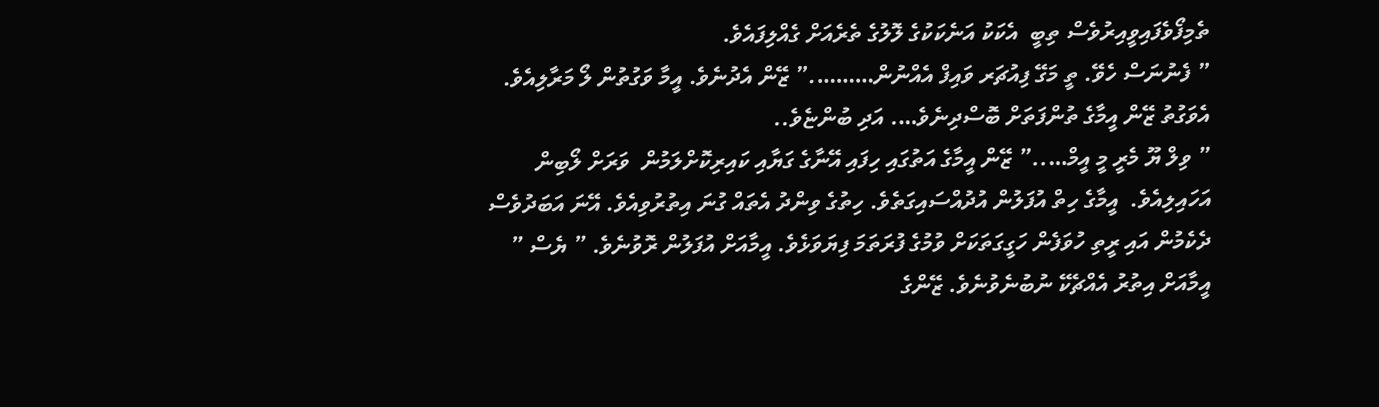ތެމިފޯވެފައިވީއިރުވެސް ތިބީ  އެކަކު އަނެކަކުގެ ލޮލުގެ ތެރެއަށް ގެއްލިފައެވެ.
” ފެނުނަސް ހެވޭ. ތީ މަގޭ ފިއުޗަރ ވައިފް އެއްނުން……….” ޒޭން އެދުނެވެ. އީމާ ވަގުތުން ލޯ މަރާލިއެވެ. އެވަގުތު ޒޭން އީމާގެ ތުންފަތަށް ބޮސްދިނެވެ…. އަދި ބުންޏެވެ..
” ވިލް ޔޫ މެރީ މީ އީމް…..” ޒޭން އީމާގެ އަތުގައި ހިފައި އޭނާގެ ގަޔާއި ކައިރިކޮށްލަމުން  ވަރަށް ލޯބިން އަހައިލިއެވެ.  އީމާގެ ހިތް އުފަލުން އުދުއްސައިގަތެވެ. ހިތުގެ ވިންދު އެތައް ގުނަ އިތުރުވިއެވެ. އޭނަ އަބަދުވެސް ދެކެމުން އައި ރީތި ހުވަފެން ހަގީގަތަކަށް ވުމުގެ ފުރަތަމަ ފިޔަވަޅެވެ. އީމާއަށް އުފަލުން ރޮވުނެވެ. ” ޔެސް ” އީމާއަށް އިތުރު އެއްޗެކޭ ނުބުނެވުނެވެ. ޒޭންގެ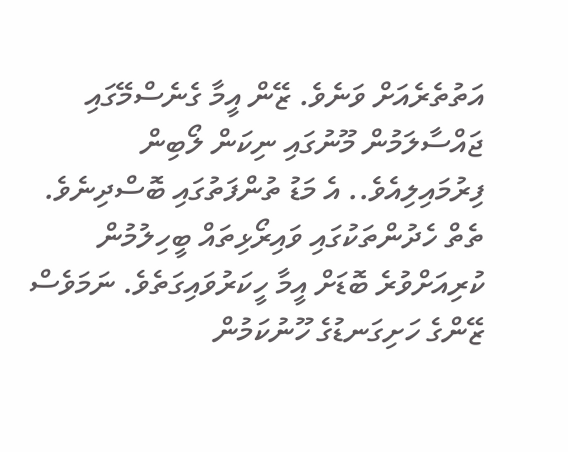އަތުތެރެއަށް ވަނެވެ. ޒޭން އީމާ ގެނެސްމޭގައި ޖައްސާލަމުން މޫނުގައި ނިކަން ލޯބިން ފިރުމައިލިއެވެ.. އެ މަޑު ތުންފަތުގައި ބޮސްދިނެވެ. ތެތް ހެދުންތަކުގައި ވައިރޯޅިތައް ބީހިލުމުން ކުރިއަށްވުރެ ބޮޑަށް އީމާ ހީކަރުވައިގަތެވެ. ނަމަވެސް ޒޭންގެ ހަށިގަނޑުގެ ހޫނުކަމުން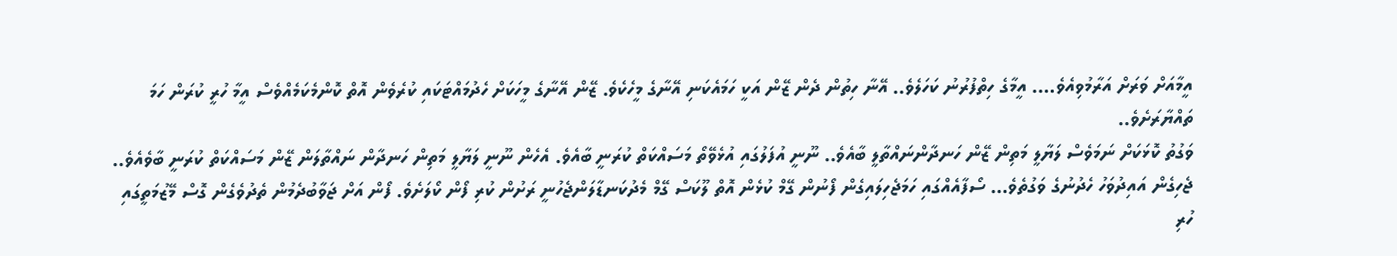އީމާއަށް ވަރަށް އަރާމުވިއެވެ…. އީމާގެ ހިތްފުރުނު ކަހަލެވެ.. އޭނާ ހިތުން ދެން ޒޭން އަކީ ހަމައެކަނި އޭނާގެ މީހެކެވެ. ޒޭން އޭނާގެ މީހަކަށް ހެދުމައްޓަކައި ކުރެވެން އޮތް ކޮންމެކަމެއްވެސް އީމާ ހުރީ ކުރަން ހަމަ ތައްޔާރަށެވެ..
ވަގުތު ކޮޅަކަށް ނަމަވެސް ލަޔާލީ މަތިން ޒޭން ހަނދާންނައްތާލީ ބާއެވެ.. ނޫނީ އުފަލުގައި އުޅެވޭތޯ މަސައްކަތް ކުރަނީ ބާއެވެ. އެހެން ނޫނީ ލަޔާލީ މަތިން ހަނދާން ނައްތާލަން ޒޭން މަސައްކަތް ކުރަނީ ބާވެއެވެ..
ޖެހިގެން އައިދުވަހު ހެދުނުގެ ވަގުތެވެ… ސޯފާއެއްގައި ހަމަޖެހިލައިގެން ފޯނުން ގޭމް ކުޅެން އޮތް ލޫކަސް ގޭމް މެދުކަނޑާލަންޖެހުނީ ރަށުން ކުރި ފޯން ކޯލަށެވެ. ފޯން އަށް ޖަވާބުދެމުން ތެދުވެގެން ގޮސް މޭޒުމަތީގައި ހުރި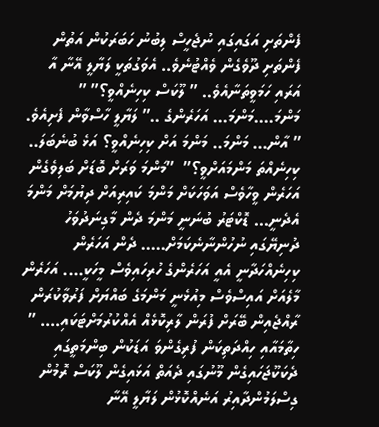ފެންތަށި އަގައިގައި ނުޖެހީސް ލިބުނު ހަބަރަކުން އަތުން ފެންތަށި ދޫވެގެން ވެއްޓުނެވެ.. އެވަގުތަކީ ލަޔާލީ އޭނާ އާ އަރައި ހަމަވީތަނާއެވެ.. ” ލޫކަސް ކިހިނެއްވީ؟” ” މަންމަ….މަންމަ… އަހަރެންގެ ..” ލަޔާލީ ހާސްވާން ފެށިއެވެ. ” އާން… މަންމަ.. މަންމަ އަށް ކިހިނެއްވީ؟ އަޅެ ބުނެބަލަ.. ކިހިނެއްތަ މަންމައަށްވީ؟”  ”މަންމަ ވަރަށް ބޮޑަށް ބަލިވެގެން އަހަރެން ވީހާވެސް އަވަހަކަށް މަންމަ ކައިރިއަށް ދިޔުމަށް މަންމަ އެދެނީ… ޑޮކްޓަރު ބުނަނީ މަންމަ ދެން މާގިނަދުވަހު ދުނިޔޭގައި ނުހުންނާނެކަމަށް….. ދެން އަހަރެން ކިހިނެއްހަދާނީ އެއީ އަހަރެންގެ ހުރިހައިވެސް މީހަކީ…. އަހަރެން މާލެއަށް އައިސްވެސް މިއުޅެނީ މަންމަގެ ބައްޔަށް ފަރުވާކުރަން ރާއްޖެއިން ބޭރަށް ފުރަން ލާރިކޮޅެއް އެއްކުރުމަށްޓަކައި…. ” ހިތާމައާއި ހިއްދަތިކަން ފުރިގެންވަ އަޑަކުން ބިންމަތީގައި ދެކަކޫޖަހައިގެން މޫނުގައި ދެއަތް އަޅައިގެން ލޫކަސް ރޮމުން ގިސްލަމުންދާއިރު އަނެއްކޮޅުން ލަޔާލީ އޭނާ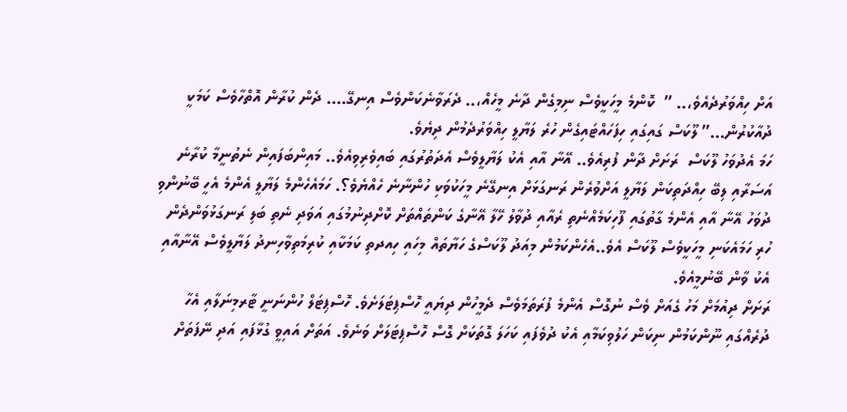އަށް ހިއްވަރުދެއެވެ،.. ”  ކޮންމެ މީހަކީވެސް ނިމިގެން ދާނެ މީހެއް،.. ދެރަވާނެކަންވެސް އިނގޭ…. ދެން ކުރާން އޮތްހާވެސް ކަމަކީ ދުއާކުރުން…” ލޫކަސް ގައިގައި ހިފަހައްޓައިގެން ހުރެ ލަޔާލީ ހިއްވަރުދެމުން ދިޔެވެ.
ހަމަ އެދުވަހު ލޫކަސް  ރަށަށް ދާން ފުރިއެވެ.. އޭނާ އާއި އެކު ލަޔާލީވެސް އެދަތުރުގައި ބައިވެރިވިއެވެ.. މައިންބަފައިން ނެތުނީމާ ކުރާނެ އަސަރާއި ލިބޭ ހިއްދަތިކަން ލަޔާލީ އަށްވުރެން ރަނގަޅަށް އިނގޭނެ މީހަކުވަކި ހުންނާނެ ހެއްޔެވެ؟. ހަމައެހެންމެ ލަޔާލީ އެންމެ އެހީ ބޭނުންވި ދުވަހު އޭނާ އާއި އެންމެ ގާތުގައި ފޫހިކަމެއްނެތި ރެއާއި ދުވާލު ހޭލާ އޭނާގެ ކަންތައްތަށް ކޮށްދިނުމުގައި އަވަދި ނެތި ބަލި ރަނގަޅުވަންދެން ހުރި ހަމައެކަނި މީހަކީވެސް ލޫކަސް އެވެ..އެހެންކަމުން މިއަދު ލޫކަސްގެ ހަޔާތައް މިހައި ހިއދތި ކަމަކާއި ކުރިމަތިވާހިނދު ލަޔާލީވެސް އޭނާއާއި އެކު ވާން ބޭނުމީއެވެ.
ރަށަށް ދިއުމަށް މަހު ގެއަށް ވެސް ނުގޮސް އެންމެ ފުރަތަމަވެސް ދެމީހުން ދިޔައީ ހޮސްޕިޓަލަށެވެ. ހޮސްޕިޓަލް ހުންނަނީ ޓާރމިނަލާއި އެހާ ދުރެއްގައި ނޫންކަމުން ނިކަން ހަލުވިކަމާއި އެކު ދުވެފައި ކަހަލަ ގޮތަކަށް ގޮސް ހޮސްޕިޓަލަށް ވަނެވެ. އަތަށް އައިވީ ގުޅާފައި އަދި ނޭފަތަށް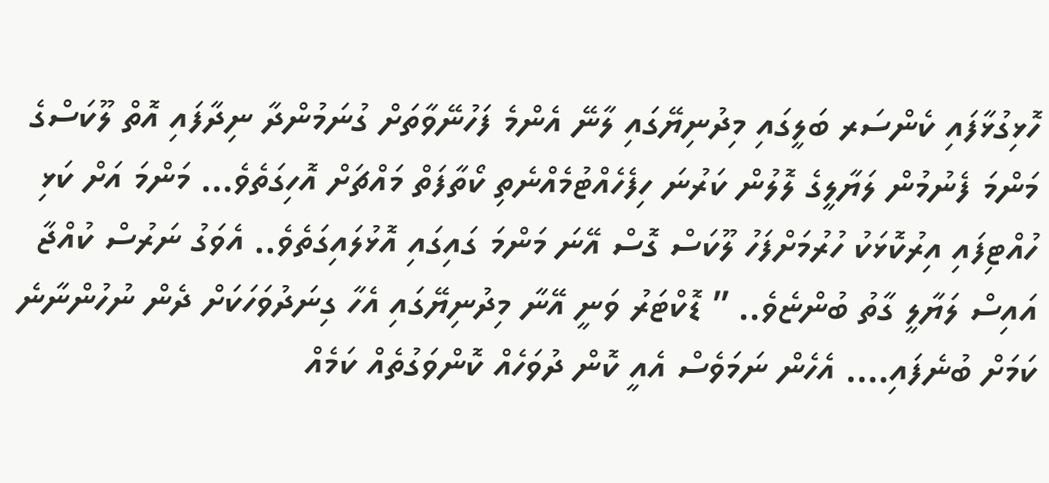ހޮޅިގުޅާފައި ކެންސަރ ބަލީގައި މިދުނިޔޭގައި ލާނޭ އެންމެ ފަހުނޭވާތަށް ގުނަމުންދާ ނިދާފައި އޮތް ލޫކަސްގެ މަންމަ ފެނުމުން ލަޔާލީގެ ލޮލުން ކަރުނަ ހިފެހެއްޓުމެއްނެތި ކޯތާފަތް މައްޗަށް އޮހިގަތެވެ… މަންމަ އަށް ކަޅި ހުއްޓިފައި އިރުކޮޅަކު ހުރުމަށްފަހު ލޫކަސް ގޮސް އޭނަ މަންމަ ގައިގައި އޮޅުލައިގަތެވެ.. އެވަގު ނަރުސް ކުއްޖާ އައިސް ލަޔާލީ ގާތު ބުންޏެވެ.. ” ޑޮކްޓަރު ވަނީ އޭނާ މިދުނިޔޭގައި އެހާ ގިނަދުވަހަކަށް ދެން ނުހުންނާނެ ކަމަށް ބުނެފައި…. އެހެން ނަމަވެސް އެއީ ކޮން ދުވަހެއް ކޮންވަގުތެއް ކަމެއް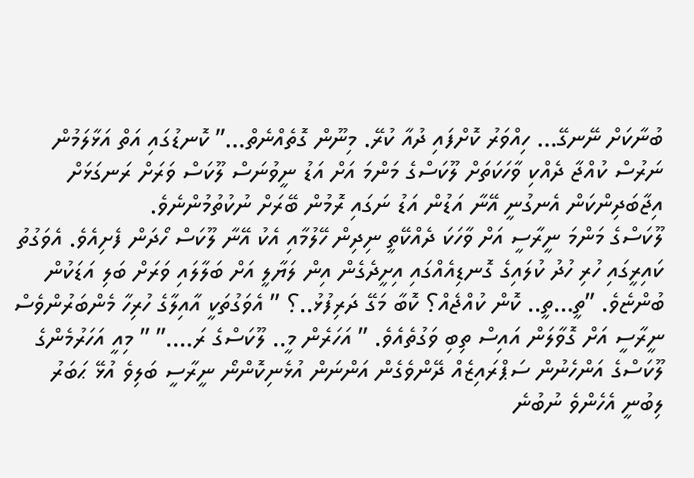ބުނާކަށް ނޭނގޭ… ހިއްވަރު ކޮށްފައި ދުއާ ކުރޭ. މިނޫން ގޮތެއްނެތް…” ކޮނޑުގައި އަތް އަޅާލަމުން ނަރުސް ކުއްޖާ ދެއްކި ވާހަކަތަށް ލޫކަސްގެ މަންމަ އަށް އަޑު ނީވުނަސް ލޫކަސް ވަރަށް ރަނގަޅަށް  އިޖާބަދިންކަން އެނގުނީ އޭނާ އަޑުން އަޑު ނަގައި ރޮމުން ބޭރަށް ނުކުތުމުންނެވެ.
ލޫކަސްގެ މަންމަ ނީރާސީ އަށް ވާހަކަ ދެއްކޭތީ ނިދިން ހޭލުމާއި އެކު އޭނާ ލޫކަސް ހޯދަން ފެށިއެވެ. އެވަގުތު ކައިރީގައި ހުރި ހުދު ކުލައިގެ ގޮނޑިއެއްގައި އިށީދެގެން އިން ލަޔާލީ އަށް ބަލާލައި ވަރަށް ބަލި އަޑަކުން ބުންޏެވެ. ”ތީ…ތީ.. ކޮން ކުއްޖެއް؟ ކޮބާ މަގޭ ދަރިފުޅު..؟ ” އެވަގުތަކީ އާއިލާގެ ހުރިހާ މެންބަރުންވެސް ނީރާސީ އަށް ގޮވާލަން އައިސް ތިބި ވަގުތެއެވެ. ” އަހަރެން މީ.. ލޫކަސްގެ ރަ….” ” މިއީ އަހަރުމެންގެ ލޫކަސްގެ އަންހެނުން ސަޕްރައިޒެއް ދޭންވެގެން އަންނަން އުޅެނިކޮންނޯ ނީރާސީ ބަލިވެ އުޅޭ ޙަބަރު ލިބުނީ އެހެންވެ ނުބުނެ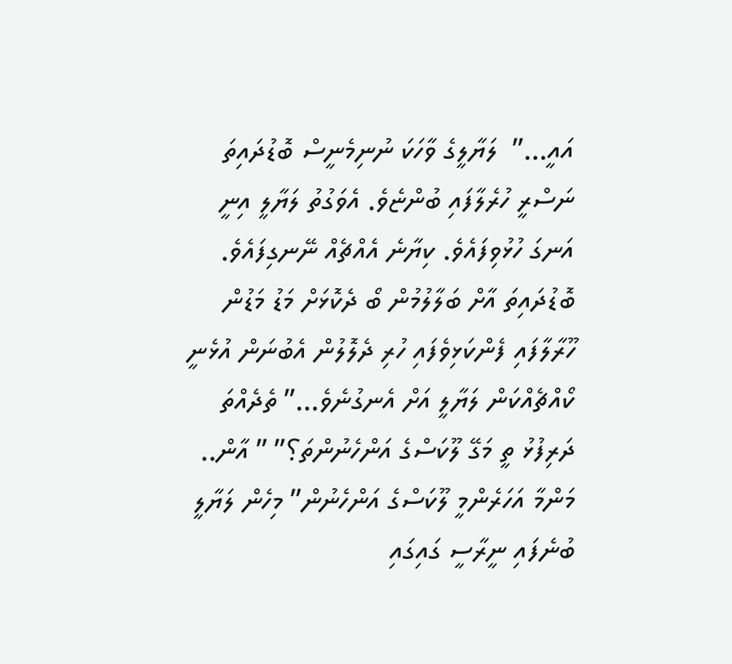އައީ…”  ލަޔާލީގެ ވާހަކަ ނުނިމެނީސް ބޮޑުދައިތަ ނަސްރީ ހުރެލާފައި ބުންޏެވެ. އެވަގުތު ލަޔާލީ އިނީ އަނގަ ހުޅުވިފައެވެ. ކިޔާނެ އެއްޗެއް ނޭނގިފައެވެ. ބޮޑުދައިތަ އާށް ބަލާލުމުން ބޯ ދެކޮޅަށް މަޑު މަޑުން ހޫރާލާފައި ފެންކަޅިވެފައި ހުރި ދެލޮލުން އެބުނަން އުޅެނީ ކޯއްޗެއްކަން ލަޔާލީ އަށް އެނގުނެވެ…” ތެދެއްތަ ދަރިފުޅު ތީ މަގޭ ލޫކަސްގެ އަންހެނުންތަ؟” ” އާން.. މަންމާ އަހަރެންމީ ލޫކަސްގެ އަންހެނުން” މިހެން ލަޔާލީ ބުނެފައި ނީރާސީ ގައިގައި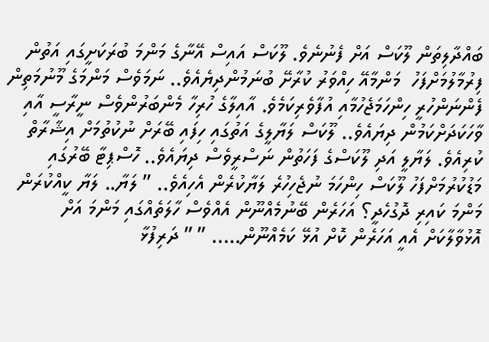ބައްދާލިތަން ލޫކަސް އަށް ފެނުނެވެ. ލޫކަސް އައިސް އޭނާގެ މަންމަ ބުރަކަށީގައި އަތުން ފިރުމާލުމަށްފަހު  މަންމާއޭ ހިއްވަރު ކުރާށޭ ބުނަމުންދިޔެއެވެ.. ނަމަވެސް މަންމަގެ މޫނުމަތިން ފެންނަންހުރީ ހިންހަމަޖެހުމާއި އުފާވެރިކަމެވެ. އާއިލާގެ ހުރިހާ މެންބަރުންވެސް ނީރާސީ އާއި ވާހަކަދަށްކަމުން ދިޔައެވެ.. ލޫކަސް ލަޔާލީގެ އަތުގައި ހިފައި ބޭރަށް ނުކުތުމަށް އިޝާރާތް ކުރިއެވެ. ލަޔާލީ އަދި ލޫކަސްގެ ފަހަތުން ނަސްރީވެސް ދިޔައެވެ.. ހޮސްޕިޓާ ބޭރުގައި މަޑުކުރުމަށްފަހު ލޫކަސް ހިންހަމަ ނުޖެހިހުރެ ލަޔާކުރެން އެހިއެވެ.. ” ލަޔާ.. ލަޔާ ކީއްކުރަން މަންމަ ކައިރި ދޮގުހެދީ؟ އަހަރެން ބޭނުމެއްނޫން އެއްވެސް ހާލަތެއްގައި މަންމަ އަށް އޮޅުވާލާކަށް އެއީ އަހަރެން ކޮށް އުޅޭ ކަމެއްނޫން….. ” ” ދަރިފުޅާ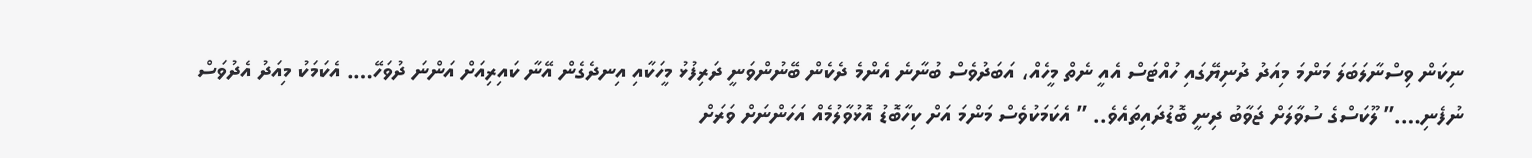ނިކަން ވިސްނާލަބަލަ މަންމަ މިއަދު ދުނިޔޭގައި ހުއްޓަސް އެއީ ނެތް މީހެއް، އަބަދުވެސް ބުނާނެ އެންމެ ދެކެން ބޭނުންވަނީ ދަރިފުޅު މީހަކާއި އިނދެގެން އޭނާ ކައިރިއަށް އަންނަ ދުވަހޭ…. އެކަމަކު މިއަދު އެދުވަސް ނުފެނި….” ލޫކަސްގެ ސުވާލަށް ޖަވާބު ދިނީ ބޮޑުދައިތައެވެ.. ” އެކަމަކުވެސް މަންމަ އަށް ކިހާބޮޑު އޮޅުވާލުމެއް އަހަންނަށް ވަރަށް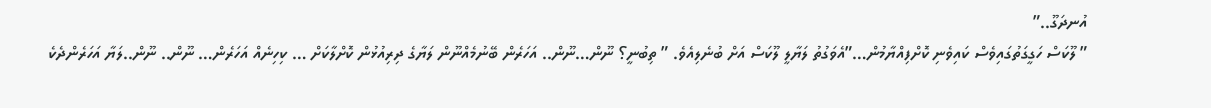އުނދަގޫ..”
” ލޫކަސް ހަގީގަތުގައިވެސް ކައިވެނި ކޮށްފިއްޔާމުން…”އެވަގުތު ލަޔާލީ ލޫކަސް އަށް ބުނެލިއެވެ. ” ތިބުނީ؟ ނޫން…ނޫން.. އަހަރެން ބޭނުމެއްނޫން ލަޔާގެ ދިރިއުޅުން ކޮށްލާކަށް … ކިހިނެއް އަހަރެން… ނޫން.. ނޫން..ލަޔާ އަހަރެންދެކެ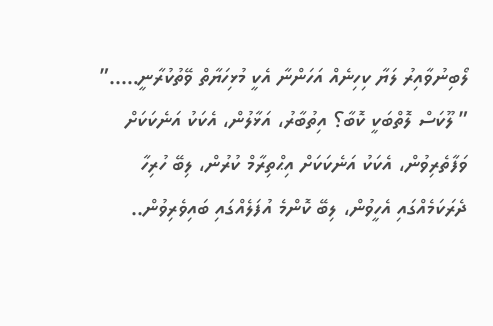ލޯބިނުވާއިރު ލަޔާ ކިހިނެއް އަހަންނާ އެކީ މުޅިހަޔާތް ވޭތުކުރާނީ…..” ” ލޫކަސް ލޮތްބަކީ ކޮބާ؟ އިތުބާރު، އަޅާލުން، އެކަކު އަނެކަކަށް ވަފާތެރިވުން، އެކަކު އަނެކަކަށް އިޙްތިރާމް ކުރުން، ލިބޭ ހުރިހާ ދެރަކަމެއްގައި އެހީވުން، ލިބޭ ކޮންމެ އުފަލެއްގައި ބައިވެރިވުން..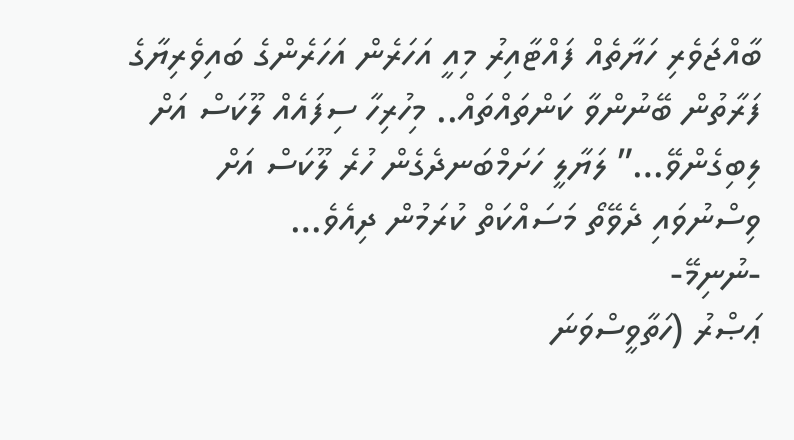ބާއްޖަވެރި ހަޔާތެއް ފައްޓާއިރު މިއީ އަހަރެން އަހަރެންގެ ބައިވެރިޔާގެ ފަރާތުން ބޭނުންވާ ކަންތައްތައް.. މިހުރިހާ ސިފައެއް ލޫކަސް އަށް ލިބިގެންވޭ…” ލަޔާލީ ހަށަމްބަނދެގެން ހުރެ ލޫކަސް އަށް ވިސްނުވައި ދެވޭތޯ މަސައްކަތް ކުރަމުން ދިއެވެ…
-ނުނިމޭ-
ޢަޞްރު (ހަތާވީސްވަނަ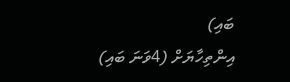ބައި)
އިންތިހާޔަށް (4ވަނަ ބައި)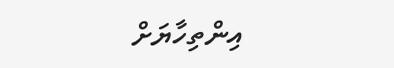އިންތިހާޔަށް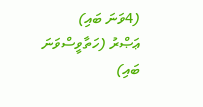(4ވަނަ ބައި)
ޢަޞްރު (ހަތާވީސްވަނަ ބައި)